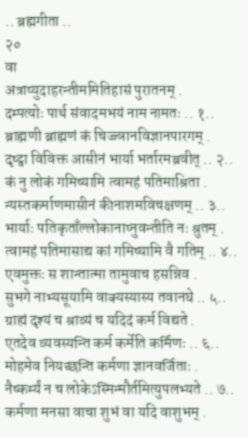.. ब्रह्मगीता ..
२०
वा
अत्राप्युदाहरन्तीममितिहासं पुरातनम् .
दम्पत्योः पार्थ संवादमभयं नाम नामतः .. १..
ब्राह्मणी ब्राह्मणं कं चिज्ज्ञानविज्ञानपारगम् .
दृष्ट्वा विविक्त आसीनं भार्या भर्तारमब्रवीत् .. २..
कं नु लोकं गमिष्यामि त्वामहं पतिमाश्रिता .
न्यस्तकर्माणमासीनं कीनाशमविचक्षणम् .. ३..
भार्याः पतिकृताँल्लोकानाप्नुवन्तीति नः श्रुतम् .
त्वामहं पतिमासाद्य कां गमिष्यामि वै गतिम् .. ४..
एवमुक्तः स शान्तात्मा तामुवाच हसन्निव .
सुभगे नाभ्यसूयामि वाक्यस्यास्य तवानघे .. ५..
ग्राह्यं दृश्यं च श्राव्यं च यदिदं कर्म विद्यते .
एतदेव व्यवस्यन्ति कर्म कर्मेति कर्मिणः .. ६..
मोहमेव नियच्छन्ति कर्मणा ज्ञानवर्जिताः .
नैष्कर्म्यं न च लोकेऽस्मिन्मौर्तमित्युपलभ्यते .. ७..
कर्मणा मनसा वाचा शुभं वा यदि वाशुभम् .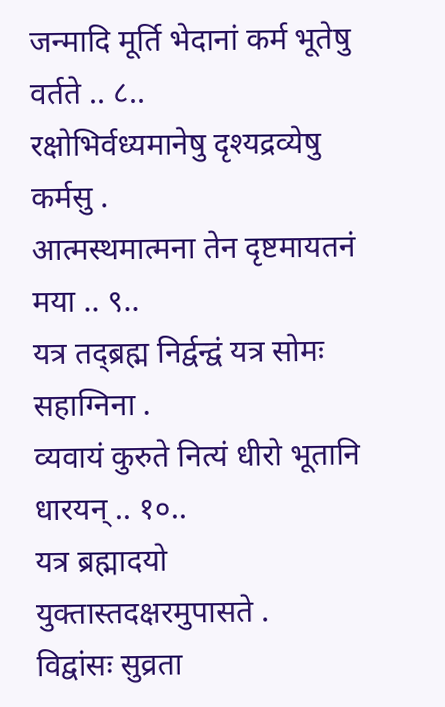जन्मादि मूर्ति भेदानां कर्म भूतेषु वर्तते .. ८..
रक्षोभिर्वध्यमानेषु दृश्यद्रव्येषु कर्मसु .
आत्मस्थमात्मना तेन दृष्टमायतनं मया .. ९..
यत्र तद्ब्रह्म निर्द्वन्द्वं यत्र सोमः सहाग्निना .
व्यवायं कुरुते नित्यं धीरो भूतानि धारयन् .. १०..
यत्र ब्रह्मादयो युक्तास्तदक्षरमुपासते .
विद्वांसः सुव्रता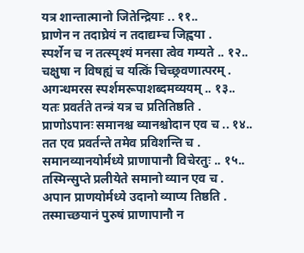यत्र शान्तात्मानो जितेन्द्रियाः .. ११..
घ्राणेन न तदाघ्रेयं न तदाद्यम्च जिह्वया .
स्पर्शेन च न तत्स्पृश्यं मनसा त्वेव गम्यते .. १२..
चक्षुषा न विषह्यं च यत्किं चिच्छ्रवणात्परम् .
अगन्धमरस स्पर्शमरूपाशब्दमव्ययम् .. १३..
यतः प्रवर्तते तन्त्रं यत्र च प्रतितिष्ठति .
प्राणोऽपानः समानश्च व्यानश्चोदान एव च .. १४..
तत एव प्रवर्तन्ते तमेव प्रविशन्ति च .
समानव्यानयोर्मध्ये प्राणापानौ विचेरतुः .. १५..
तस्मिन्सुप्ते प्रलीयेते समानो व्यान एव च .
अपान प्राणयोर्मध्ये उदानो व्याप्य तिष्ठति .
तस्माच्छयानं पुरुषं प्राणापानौ न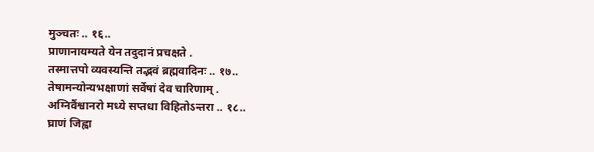मुञ्चतः .. १६..
प्राणानायम्यते येन तदुदानं प्रचक्षते .
तस्मात्तपो व्यवस्यन्ति तद्भवं ब्रह्मवादिनः .. १७..
तेषामन्योन्यभक्षाणां सर्वेषां देव चारिणाम् .
अग्निर्वैश्वानरो मध्ये सप्तधा विहितोऽन्तरा .. १८..
घ्राणं जिह्वा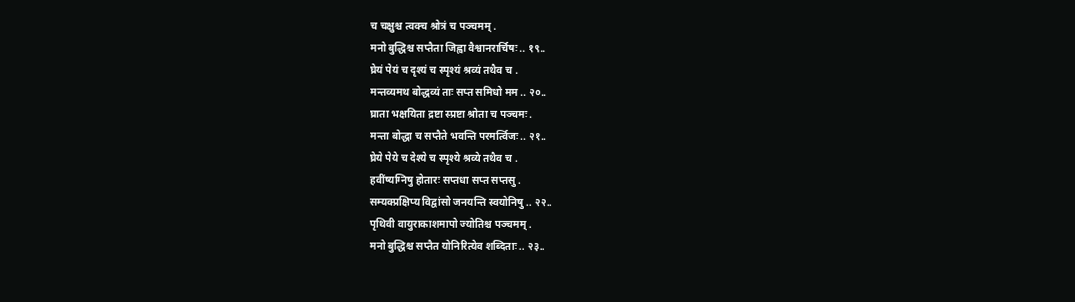च चक्षुश्च त्वक्च श्रोत्रं च पञ्चमम् .
मनो बुद्धिश्च सप्तैता जिह्वा वैश्वानरार्चिषः .. १९..
घ्रेयं पेयं च दृश्यं च स्पृश्यं श्रव्यं तथैव च .
मन्तव्यमथ बोद्धव्यं ताः सप्त समिधो मम .. २०..
घ्राता भक्षयिता द्रष्टा स्प्रष्टा श्रोता च पञ्चमः .
मन्ता बोद्धा च सप्तैते भवन्ति परमर्त्विजः .. २१..
घ्रेये पेये च देश्ये च स्पृश्ये श्रव्ये तथैव च .
हवींष्यग्निषु होतारः सप्तधा सप्त सप्तसु .
सम्यक्प्रक्षिप्य विद्वांसो जनयन्ति स्वयोनिषु .. २२..
पृथिवी वायुराकाशमापो ज्योतिश्च पञ्चमम् .
मनो बुद्धिश्च सप्तैत योनिरित्येव शब्दिताः .. २३..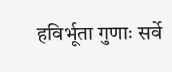हविर्भूता गुणाः सर्वे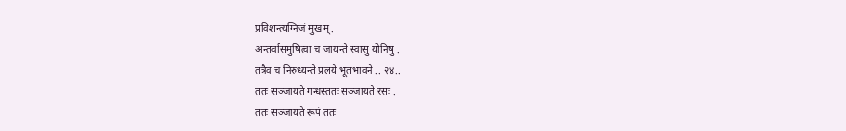प्रविशन्त्यग्निजं मुखम् .
अन्तर्वासमुषित्वा च जायन्ते स्वासु योनिषु .
तत्रैव च निरुध्यन्ते प्रलये भूतभावने .. २४..
ततः सञ्जायते गन्धस्ततः सञ्जायते रसः .
ततः सञ्जायते रूपं ततः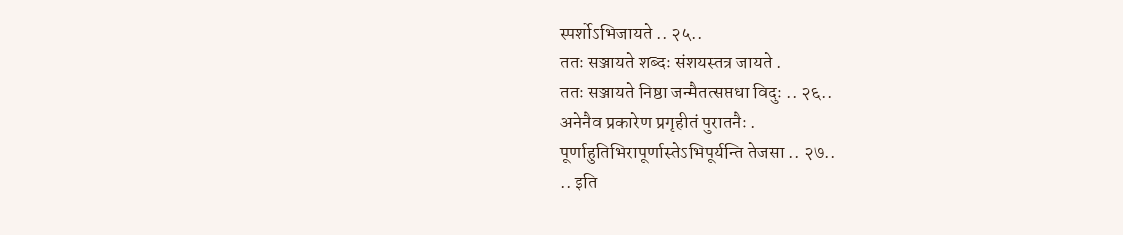स्पर्शोऽभिजायते .. २५..
ततः सञ्जायते शब्दः संशयस्तत्र जायते .
ततः सञ्जायते निष्ठा जन्मैतत्सप्तधा विदुः .. २६..
अनेनैव प्रकारेण प्रगृहीतं पुरातनैः .
पूर्णाहुतिभिरापूर्णास्तेऽभिपूर्यन्ति तेजसा .. २७..
.. इति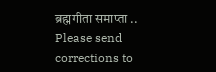ब्रह्मगीता समाप्ता ..
Please send corrections to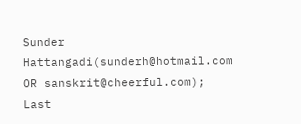Sunder Hattangadi(sunderh@hotmail.com OR sanskrit@cheerful.com);
Last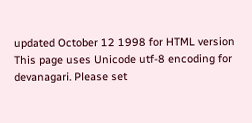updated October 12 1998 for HTML version
This page uses Unicode utf-8 encoding for devanagari. Please set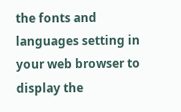the fonts and
languages setting in your web browser to display the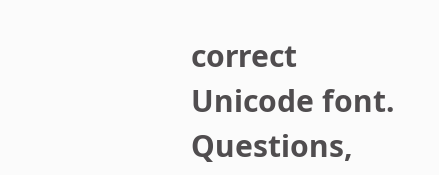correct Unicode font.
Questions,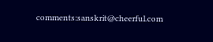comments:sanskrit@cheerful.com